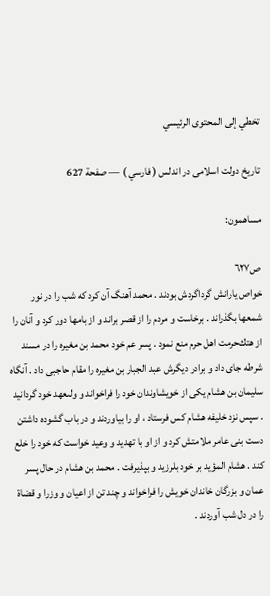تخطي إلى المحتوى الرئيسي

تاريخ دولت اسلامى در اندلس ( فارسي ) — صفحة 627

مساهمون:

ص٦٢٧
خواص يارانش گرداگردش بودند . محمد آهنگ آن كرد كه شب را در نور شمعها بگذراند . برخاست و مردم را از قصر براند و از بامها دور كرد و آنان را از هتك‌حرمت اهل حرم منع نمود . پسر عم خود محمد بن مغيره را در مسند شرطه جاى داد و برادر ديگرش عبد الجبار بن مغيره را مقام حاجبى داد . آنگاه سليمان بن هشام يكى از خويشاوندان خود را فراخواند و ولىعهد خود گردانيد . سپس نزد خليفه هشام كس فرستاد ، او را بياوردند و در باب گشوده داشتن دست بنى عامر ملامتش كرد و از او با تهديد و وعيد خواست كه خود را خلع كند . هشام المؤيد بر خود بلرزيد و بپذيرفت . محمد بن هشام در حال پسر عمان و بزرگان خاندان خويش را فراخواند و چند تن از اعيان و وزرا و قضاة را در دل شب آوردند .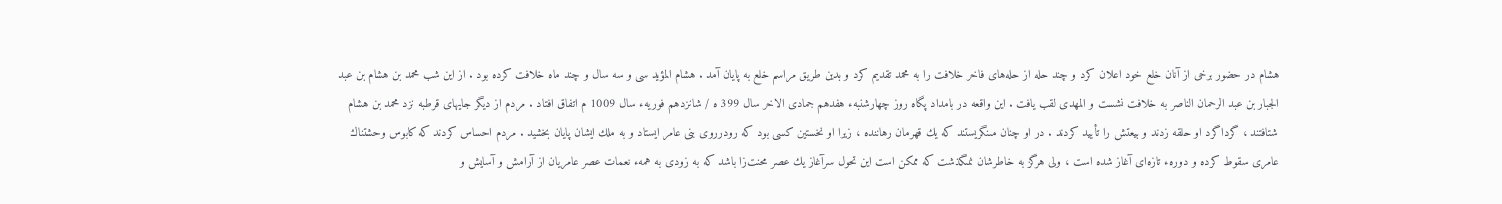هشام در حضور برخى از آنان خلع خود اعلان كرد و چند حله از حله‌هاى فاخر خلافت را به محمد تقديم كرد و بدين طريق مراسم خلع به پايان آمد . هشام المؤيد سى و سه سال و چند ماه خلافت كرده بود . از اين شب محمد بن هشام بن عبد الجبار بن عبد الرحمان الناصر به خلافت نشست و المهدى لقب يافت . اين واقعه در بامداد پگاه روز چهارشنبهء هفدهم جمادى الاخر سال 399 ه / شانزدهم فوريهء سال 1009 م اتفاق افتاد . مردم از ديگر جايهاى قرطبه نزد محمد بن هشام شتافتند ، گرداگرد او حلقه زدند و بيعتش را تأييد كردند . در او چنان مىنگريستند كه يك قهرمان رهاننده ، زيرا او نخستين كسى بود كه رودرروى بنى عامر ايستاد و به ملك ايشان پايان بخشيد . مردم احساس كردند كه كابوس وحشتناك عامرى سقوط كرده و دورهء تازه‌اى آغاز شده است ، ولى هرگز به خاطرشان نمىگذشت كه ممكن است اين تحول سرآغاز يك عصر محنت‌زا باشد كه به زودى به همهء نعمات عصر عامريان از آرامش و آسايش و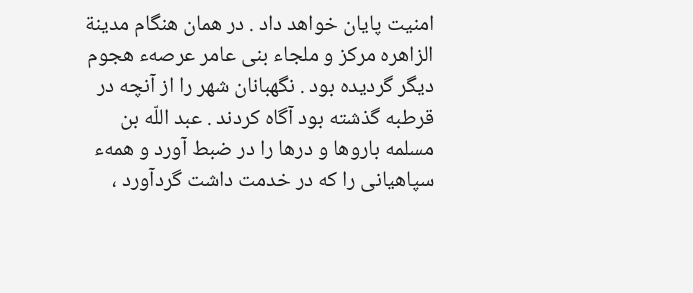امنيت پايان خواهد داد . در همان هنگام مدينة الزاهره مركز و ملجاء بنى عامر عرصهء هجوم ديگر گرديده بود . نگهبانان شهر را از آنچه در قرطبه گذشته بود آگاه كردند . عبد اللّه بن مسلمه باروها و درها را در ضبط آورد و همهء سپاهيانى را كه در خدمت داشت گردآورد ،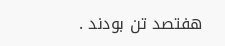هفتصد تن بودند .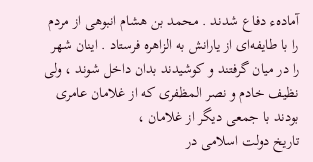آمادهء دفاع شدند . محمد بن هشام انبوهى از مردم را با طايفه‌اى از يارانش به الزاهره فرستاد . اينان شهر را در ميان گرفتند و كوشيدند بدان داخل شوند ، ولى نظيف خادم و نصر المظفرى كه از غلامان عامرى بودند با جمعى ديگر از غلامان ،
تاريخ دولت اسلامى در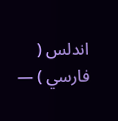اندلس ( فارسي ) —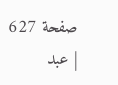صفحة 627 | عبد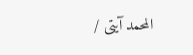المحمد آيتى /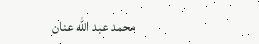محمد عبد الله عنان